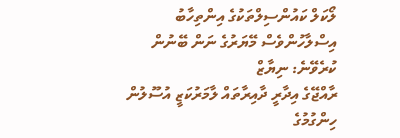ލޯކަލް ކައުންސިލްތަކުގެ އިންތިހާބު
އިސްލާހުންވެސް މޭޔަރުގެ ނަން ބޭނުން ކުރެވޭނެ: ނިޔާޒް
ރާއްޖޭގެ އިދާރީ ދާއިރާތައް ލާމަރުކަޒީ އުސޫލުން ހިންގުމުގެ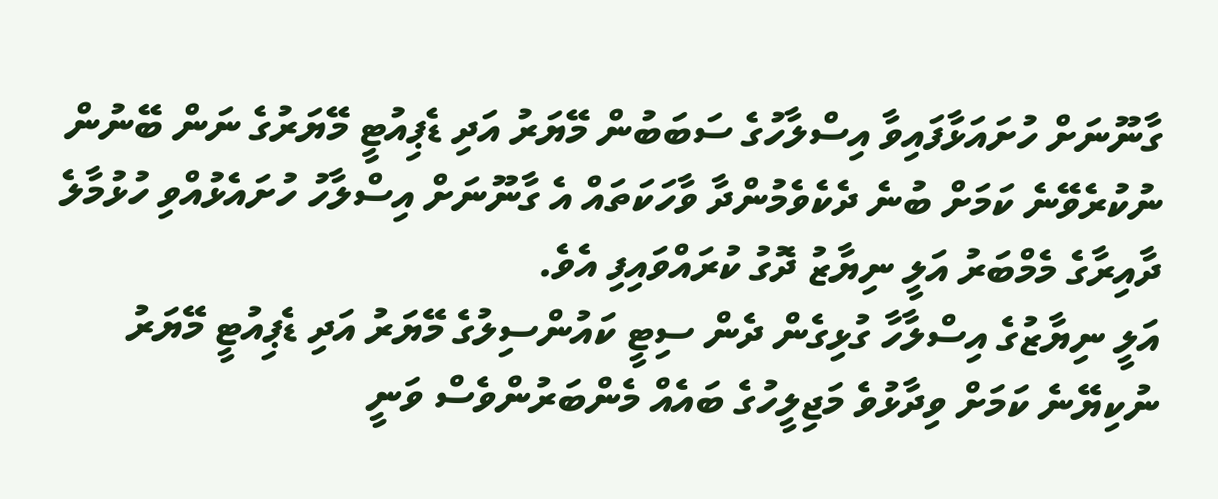ގާނޫނަށް ހުށައަޅާފައިވާ އިސްލާހުގެ ސަބަބުން މޭޔަރު އަދި ޑެޕިއުޓީ މޭޔަރުގެ ނަން ބޭނުން ނުކުރެވޭނެ ކަމަށް ބުނެ ދެކެވެމުންދާ ވާހަކަތައް އެ ގާނޫނަށް އިސްލާހު ހުށައެޅުއްވި ހުޅުމާލެ ދާއިރާގެ މެމްބަރު އަލީ ނިޔާޒު ދޮގު ކުރައްވައިފި އެވެ.
އަލީ ނިޔާޒުގެ އިސްލާހާ ގުޅިގެން ދެން ސިޓީ ކައުންސިލުގެ މޭޔަރު އަދި ޑެޕިއުޓީ މޭޔަރު ނުކިޔޭނެ ކަމަށް ވިދާޅުވެ މަޖިލީހުގެ ބައެއް މެންބަރުންވެސް ވަނީ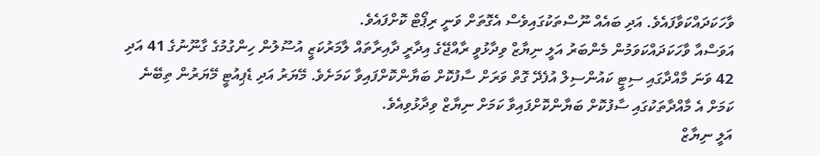ވާހަކަދައްކަވާފައެވެ. އަދި ބައެއް ނޫސްތަކުގައިވެސް އެގޮތަށް ވަނީ ރިޕޯޓް ކޮށްފައެވެ.
އަވަސްއާ ވާހަކަދައްކަވަމުން މެންބަރު އަލީ ނިޔާޒް ވިދާޅުވީ ރާއްޖޭގެ އިދާރީ ދާއިރާތައް ލާމަރުކަޒީ އުސޫލުން ހިންގުމުގެ ގާނޫނުގެ 41 އަދި 42 ވަނަ މާއްދާގައި ސިޓީ ކައުންސިލް އުފެދޭ ގޮތް ވަރަށް ސާފުކޮށް ބަޔާންކޮށްފައިވާ ކަމަށެވެ. މޭޔަރު އަދި ޑެޕިއުޓީ މޭޔަރުން ތިބޭނެ ކަމަށް އެ މާއްދާތަކުގައި ސާފުކޮށް ބަޔާންކޮށްފައިވާ ކަމަށް ނިޔާޒް ވިދާޅުވިއެވެ.
އަލީ ނިޔާޒް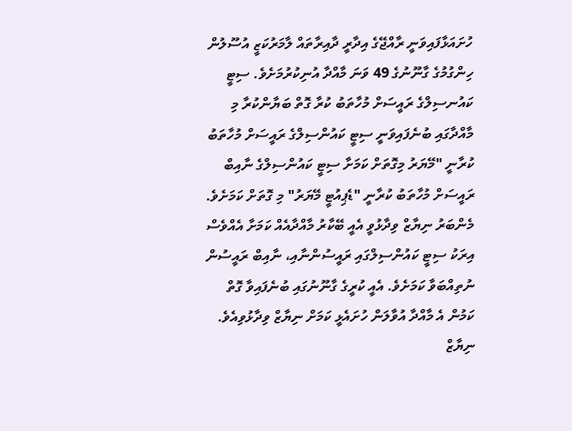ހުށައަޅާފައިވަނީ ރާއްޖޭގެ އިދާރީ ދާއިރާތައް ލާމަރުކަޒީ އުސޫލުން ހިންގުމުގެ ގާނޫނުގެ 49 ވަނަ މާއްދާ އުނިކުރުމަށެވެ. ސިޓީ ކައުނސިލްގެ ރައީސަށް މުހާތަބު ކުރާ ގޮތް ބަޔާންކުރާ މި މާއްދާގައި ބުނެފައިވަނީ ސިޓީ ކައުންސިލްގެ ރައީސަށް މުހާތަބު ކުރާނީ "މޭޔަރު މިގޮތަށް ކަމަށާ ސިޓީ ކައުންސިލްގެ ނާއިބް ރައީސަށް މުހާތަބު ކުރާނީ "ޑެޕިއުޓީ މޭޔަރު" މި ގޮތަށް ކަމަށެވެ.
މެންބަރު ނިޔާޒް ވިދާޅުވީ އެއީ ބޭކާރު މާއްދާއެއް ކަމަށާ އެއްވެސް އިރަކު ސިޓީ ކައުންސިލްގައި ރައީސުންނާއި، ނާއިބް ރައީސުން ނުތިއްބަވާ ކަމަށެވެ. އެއީ ކުރީގެ ގާނޫނުގައި ބުނެފައިވާ ގޮތް ކަމުން އެ މާއްދާ އުވާލަން ހުށައެޅީ ކަމަށް ނިޔާޒް ވިދާޅުވިއެވެ.
ނިޔާޒް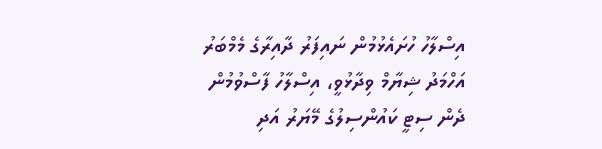އިސްލާހު ހުށައެޅުމުން ނައިފަރު ދާއިރާގެ މެމްބަރު އަހްމަދު ޝިޔާމް ވިދާޅުވީ، އިސްލާހު ފާސްވުމުން ދެން ސިޓީ ކައުންސިލުގެ މޭޔަރު އަދި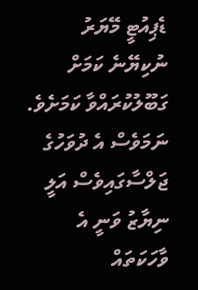ޑެޕިއުޓީ މޭޔަރު ނުކިޔޭނެ ކަމަށް ގަބޫލުކުރައްވާ ކަމަށެވެ. ނަމަވެސް އެ ދުވަހުގެ ޖަލްސާގައިވެސް އަލީ ނިޔާޒު ވަނީ އެ ވާހަކަތައް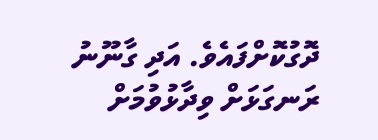ދޮގުކޮށްފައެވެ. އަދި ގާނޫނު ރަނގަޅަށް ވިދާޅުވުމަށް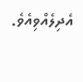އެދިލެއްވިއެވެ.